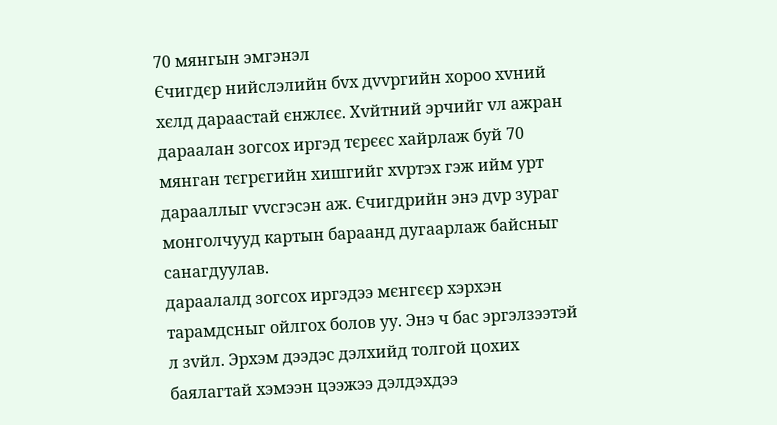70 мянгын эмгэнэл
Єчигдєр нийслэлийн бvх дvvргийн хороо хvний хєлд дараастай єнжлєє. Хvйтний эрчийг vл ажран дараалан зогсох иргэд тєрєєс хайрлаж буй 70 мянган тєгрєгийн хишгийг хvртэх гэж ийм урт дарааллыг vvсгэсэн аж. Єчигдрийн энэ дvр зураг монголчууд картын бараанд дугаарлаж байсныг санагдуулав.
дараалалд зогсох иргэдээ мєнгєєр хэрхэн тарамдсныг ойлгох болов уу. Энэ ч бас эргэлзээтэй л зvйл. Эрхэм дээдэс дэлхийд толгой цохих баялагтай хэмээн цээжээ дэлдэхдээ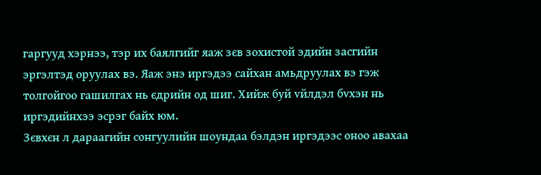гаргууд хэрнээ, тэр их баялгийг яаж зєв зохистой эдийн засгийн эргэлтэд оруулах вэ. Яаж энэ иргэдээ сайхан амьдруулах вэ гэж толгойгоо гашилгах нь єдрийн од шиг. Хийж буй vйлдэл бvхэн нь иргэдийнхээ эсрэг байх юм.
Зєвхєн л дараагийн сонгуулийн шоундаа бэлдэн иргэдээс оноо авахаа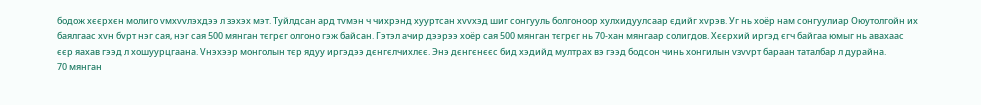бодож хєєрхєн молиго vмхvvлэхдээ л зэхэх мэт. Туйлдсан ард тvмэн ч чихрэнд хууртсан хvvхэд шиг сонгууль болгоноор хулхидуулсаар єдийг хvрэв. Уг нь хоёр нам сонгуулиар Оюутолгойн их баялгаас хvн бvрт нэг сая, нэг сая 500 мянган тєгрєг олгоно гэж байсан. Гэтэл ачир дээрээ хоёр сая 500 мянган тєгрєг нь 70-хан мянгаар солигдов. Хєєрхий иргэд єгч байгаа юмыг нь авахаас єєр яахав гээд л хошуурцгаана. Vнэхээр монголын тєр ядуу иргэдээ дєнгєлчихлєє. Энэ дєнгєнєєс бид хэдийд мултрах вэ гээд бодсон чинь хонгилын vзvvрт бараан таталбар л дурайна.
70 мянган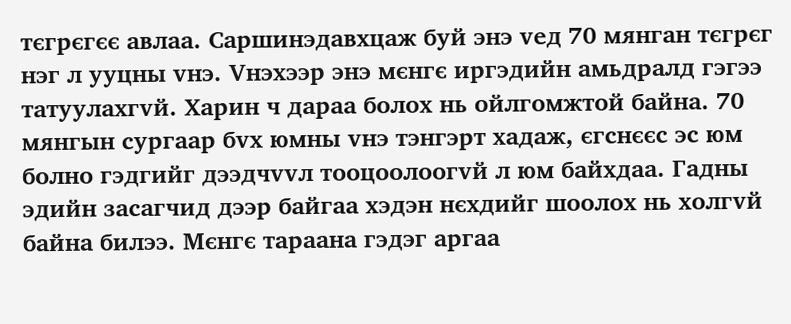тєгрєгєє авлаа. Саршинэдавхцаж буй энэ vед 70 мянган тєгрєг нэг л ууцны vнэ. Vнэхээр энэ мєнгє иргэдийн амьдралд гэгээ татуулахгvй. Харин ч дараа болох нь ойлгомжтой байна. 70 мянгын сургаар бvх юмны vнэ тэнгэрт хадаж, єгснєєс эс юм болно гэдгийг дээдчvvл тооцоолоогvй л юм байхдаа. Гадны эдийн засагчид дээр байгаа хэдэн нєхдийг шоолох нь холгvй байна билээ. Мєнгє тараана гэдэг аргаа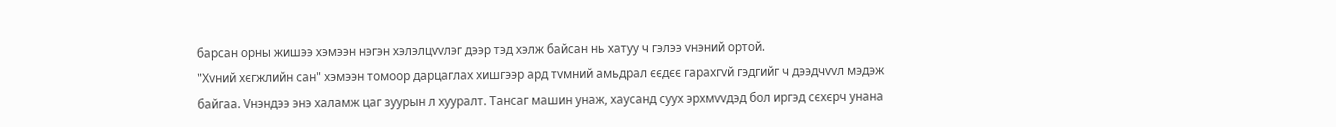барсан орны жишээ хэмээн нэгэн хэлэлцvvлэг дээр тэд хэлж байсан нь хатуу ч гэлээ vнэний ортой.
"Хvний хєгжлийн сан" хэмээн томоор дарцаглах хишгээр ард тvмний амьдрал єєдєє гарахгvй гэдгийг ч дээдчvvл мэдэж байгаа. Vнэндээ энэ халамж цаг зуурын л хууралт. Тансаг машин унаж, хаусанд суух эрхмvvдэд бол иргэд сєхєрч унана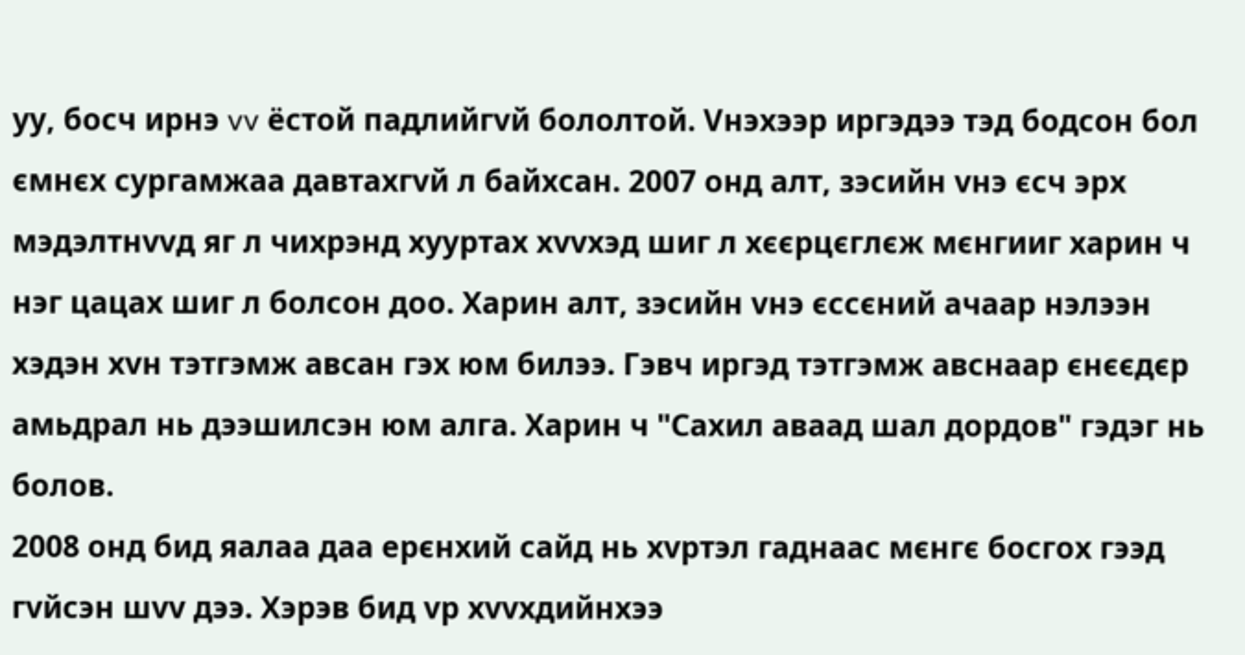уу, босч ирнэ vv ёстой падлийгvй бололтой. Vнэхээр иргэдээ тэд бодсон бол ємнєх сургамжаа давтахгvй л байхсан. 2007 онд алт, зэсийн vнэ єсч эрх мэдэлтнvvд яг л чихрэнд хууртах хvvхэд шиг л хєєрцєглєж мєнгииг харин ч нэг цацах шиг л болсон доо. Харин алт, зэсийн vнэ єссєний ачаар нэлээн хэдэн хvн тэтгэмж авсан гэх юм билээ. Гэвч иргэд тэтгэмж авснаар єнєєдєр амьдрал нь дээшилсэн юм алга. Харин ч "Сахил аваад шал дордов" гэдэг нь болов.
2008 онд бид яалаа даа ерєнхий сайд нь хvртэл гаднаас мєнгє босгох гээд гvйсэн шvv дээ. Хэрэв бид vр хvvхдийнхээ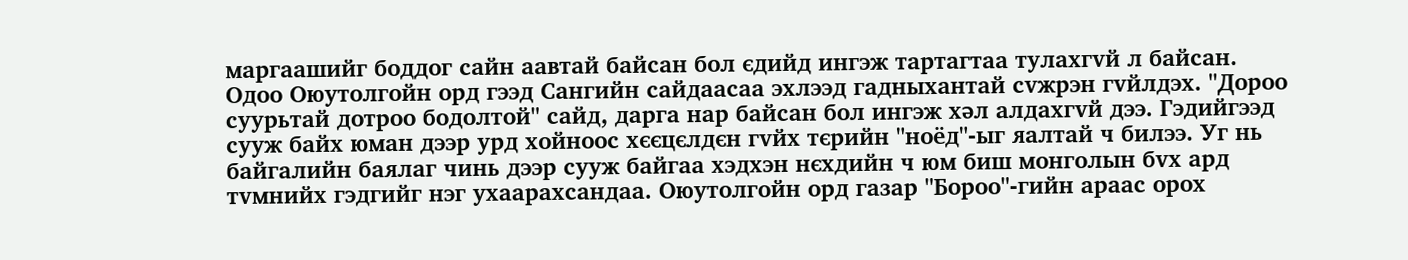маргаашийг боддог сайн аавтай байсан бол єдийд ингэж тартагтаа тулахгvй л байсан. Одоо Оюутолгойн орд гээд Сангийн сайдаасаа эхлээд гадныхантай сvжрэн гvйлдэх. "Дороо суурьтай дотроо бодолтой" сайд, дарга нар байсан бол ингэж хәл алдахгvй дээ. Гэдийгээд сууж байх юман дээр урд хойноос хєєцєлдєн гvйх тєрийн "ноёд"-ыг яалтай ч билээ. Уг нь байгалийн баялаг чинь дээр сууж байгаа хэдхэн нєхдийн ч юм биш монголын бvх ард тvмнийх гэдгийг нэг ухаарахсандаа. Оюутолгойн орд газар "Бороо"-гийн араас орох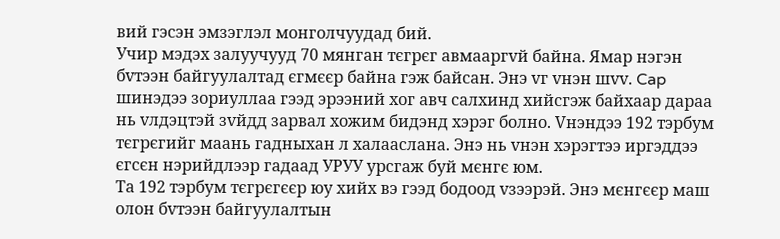вий гэсэн эмзэглэл монголчуудад бий.
Учир мэдэх залуучууд 70 мянган тєгрєг авмааргvй байна. Ямар нэгэн бvтээн байгуулалтад єгмєєр байна гэж байсан. Энэ vг vнэн шvv. Cap шинэдээ зориуллаа гээд эрээний хог авч салхинд хийсгэж байхаар дараа нь vлдэцтэй зvйдд зарвал хожим бидэнд хэрэг болно. Vнэндээ 192 тэрбум тєгрєгийг маань гадныхан л халааслана. Энэ нь vнэн хэрэгтээ иргэддээ єгсєн нэрийдлээр гадаад УРУУ урсгаж буй мєнгє юм.
Та 192 тэрбум тєгрєгєєр юу хийх вэ гээд бодоод vзээрэй. Энэ мєнгєєр маш олон бvтээн байгуулалтын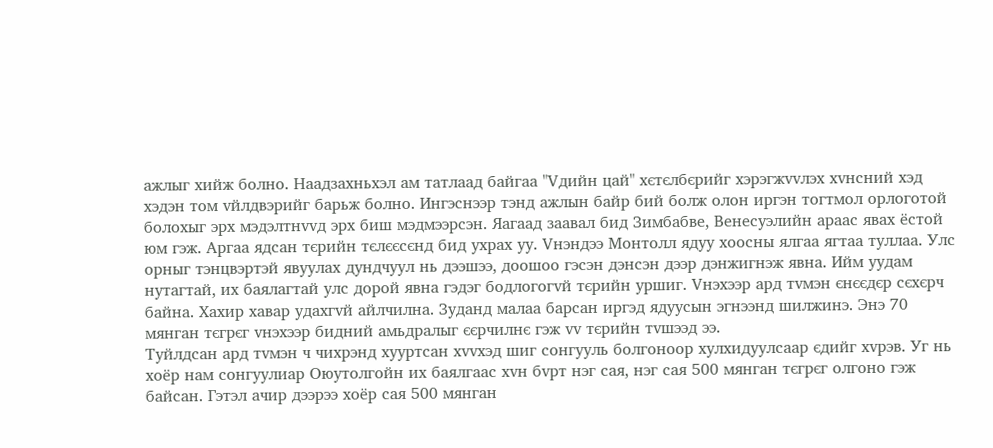ажлыг хийж болно. Наадзахньхэл ам татлаад байгаа "Vдийн цай" хєтєлбєрийг хэрэгжvvлэх хvнсний хэд хэдэн том vйлдвэрийг барьж болно. Ингэснээр тэнд ажлын байр бий болж олон иргэн тогтмол орлоготой болохыг эрх мэдэлтнvvд эрх биш мэдмээрсэн. Яагаад заавал бид Зимбабве, Венесуэлийн араас явах ёстой юм гэж. Аргаа ядсан тєрийн тєлєєсєнд бид ухрах уу. Vнэндээ Монтолл ядуу хоосны ялгаа ягтаа туллаа. Улс орныг тэнцвэртэй явуулах дундчуул нь дээшээ, доошоо гэсэн дэнсэн дээр дэнжигнэж явна. Ийм уудам нутагтай, их баялагтай улс дорой явна гэдэг бодлогогvй тєрийн уршиг. Vнэхээр ард тvмэн єнєєдєр сєхєрч байна. Хахир хавар удахгvй айлчилна. Зуданд малаа барсан иргэд ядуусын эгнээнд шилжинэ. Энэ 70 мянган тєгрєг vнэхээр бидний амьдралыг єєрчилнє гэж vv тєрийн тvшээд ээ.
Туйлдсан ард тvмэн ч чихрэнд хууртсан хvvхэд шиг сонгууль болгоноор хулхидуулсаар єдийг хvрэв. Уг нь хоёр нам сонгуулиар Оюутолгойн их баялгаас хvн бvрт нэг сая, нэг сая 500 мянган тєгрєг олгоно гэж байсан. Гэтэл ачир дээрээ хоёр сая 500 мянган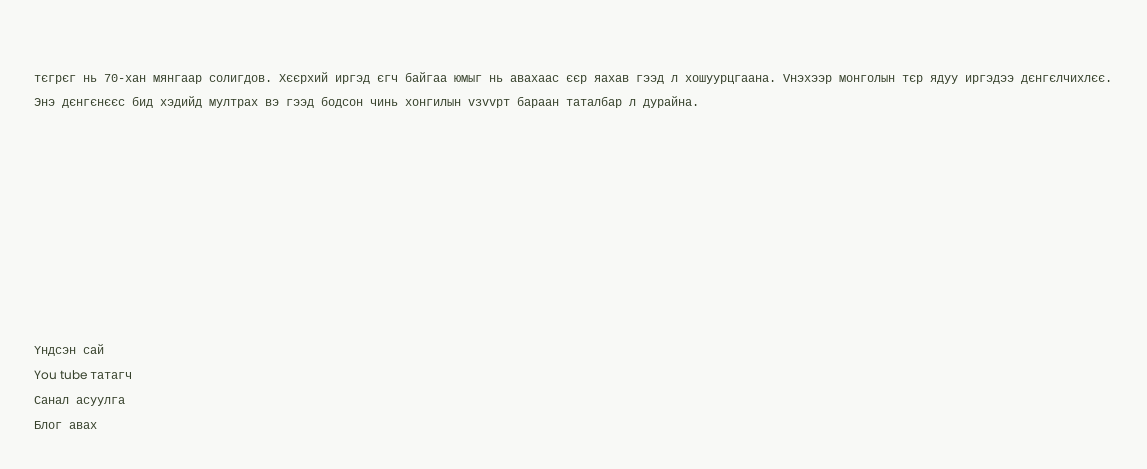тєгрєг нь 70-хан мянгаар солигдов. Хєєрхий иргэд єгч байгаа юмыг нь авахаас єєр яахав гээд л хошуурцгаана. Vнэхээр монголын тєр ядуу иргэдээ дєнгєлчихлєє. Энэ дєнгєнєєс бид хэдийд мултрах вэ гээд бодсон чинь хонгилын vзvvрт бараан таталбар л дурайна.









Үндсэн сай
You tube татагч
Санал асуулга
Блог аваx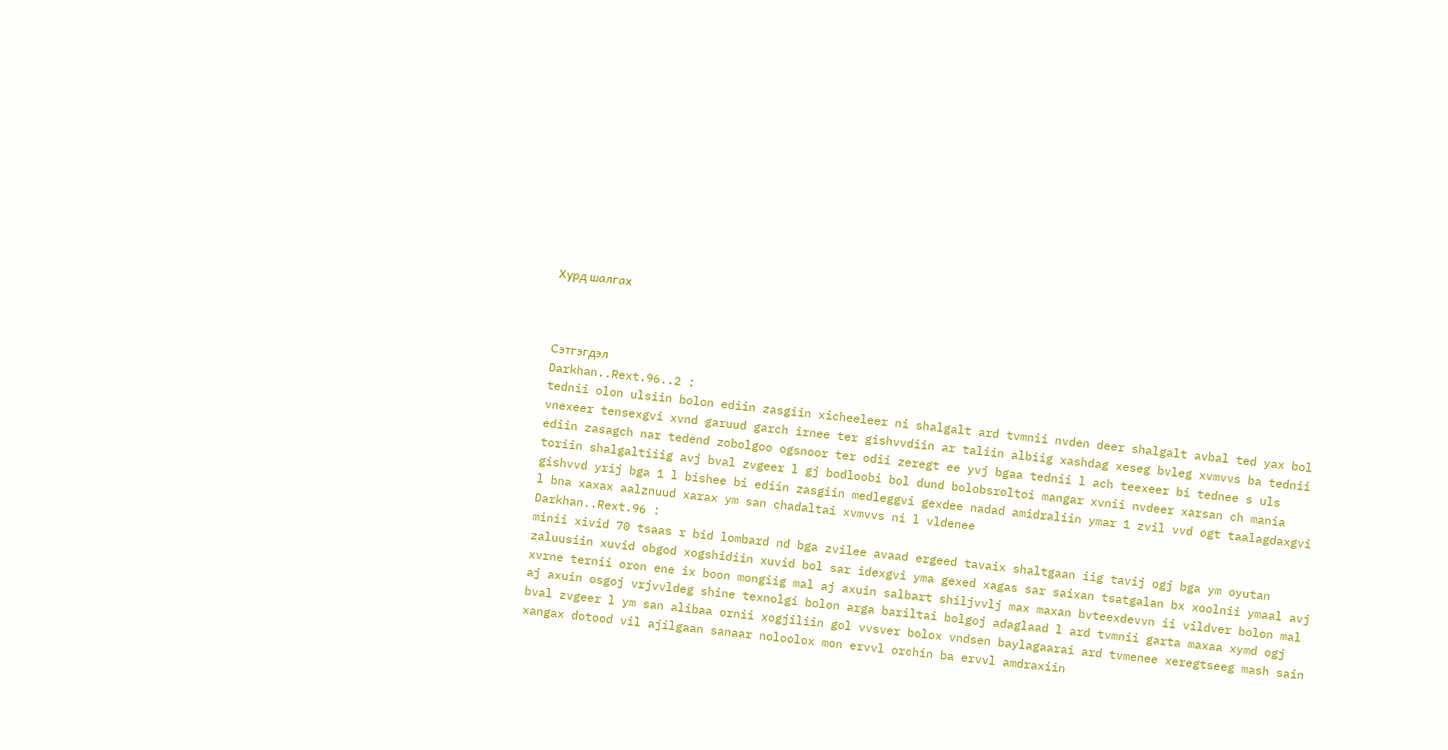Хурд шалгах



Сэтгэгдэл
Darkhan..Rext.96..2 :
tednii olon ulsiin bolon ediin zasgiin xicheeleer ni shalgalt ard tvmnii nvden deer shalgalt avbal ted yax bol vnexeer tensexgvi xvnd garuud garch irnee ter gishvvdiin ar taliin albiig xashdag xeseg bvleg xvmvvs ba tednii ediin zasagch nar tedend zobolgoo ogsnoor ter odii zeregt ee yvj bgaa tednii l ach teexeer bi tednee s uls toriin shalgaltiiig avj bval zvgeer l gj bodloobi bol dund bolobsroltoi mangar xvnii nvdeer xarsan ch mania gishvvd yrij bga 1 l bishee bi ediin zasgiin medleggvi gexdee nadad amidraliin ymar 1 zvil vvd ogt taalagdaxgvi l bna xaxax aalznuud xarax ym san chadaltai xvmvvs ni l vldenee
Darkhan..Rext.96 :
minii xivid 70 tsaas r bid lombard nd bga zvilee avaad ergeed tavaix shaltgaan iig tavij ogj bga ym oyutan zaluusiin xuvid obgod xogshidiin xuvid bol sar idexgvi yma gexed xagas sar saixan tsatgalan bx xoolnii ymaal avj xvrne ternii oron ene ix boon mongiig mal aj axuin salbart shiljvvlj max maxan bvteexdevvn ii vildver bolon mal aj axuin osgoj vrjvvldeg shine texnolgi bolon arga bariltai bolgoj adaglaad l ard tvmnii garta maxaa xymd ogj bval zvgeer l ym san alibaa ornii xogjiliin gol vvsver bolox vndsen baylagaarai ard tvmenee xeregtseeg mash sain xangax dotood vil ajilgaan sanaar noloolox mon ervvl orchin ba ervvl amdraxiin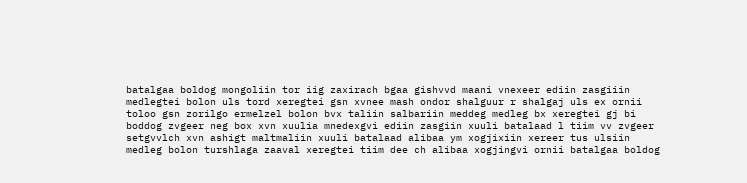batalgaa boldog mongoliin tor iig zaxirach bgaa gishvvd maani vnexeer ediin zasgiiin medlegtei bolon uls tord xeregtei gsn xvnee mash ondor shalguur r shalgaj uls ex ornii toloo gsn zorilgo ermelzel bolon bvx taliin salbariin meddeg medleg bx xeregtei gj bi boddog zvgeer neg box xvn xuulia mnedexgvi ediin zasgiin xuuli batalaad l tiim vv zvgeer setgvvlch xvn ashigt maltmaliin xuuli batalaad alibaa ym xogjixiin xereer tus ulsiin medleg bolon turshlaga zaaval xeregtei tiim dee ch alibaa xogjingvi ornii batalgaa boldog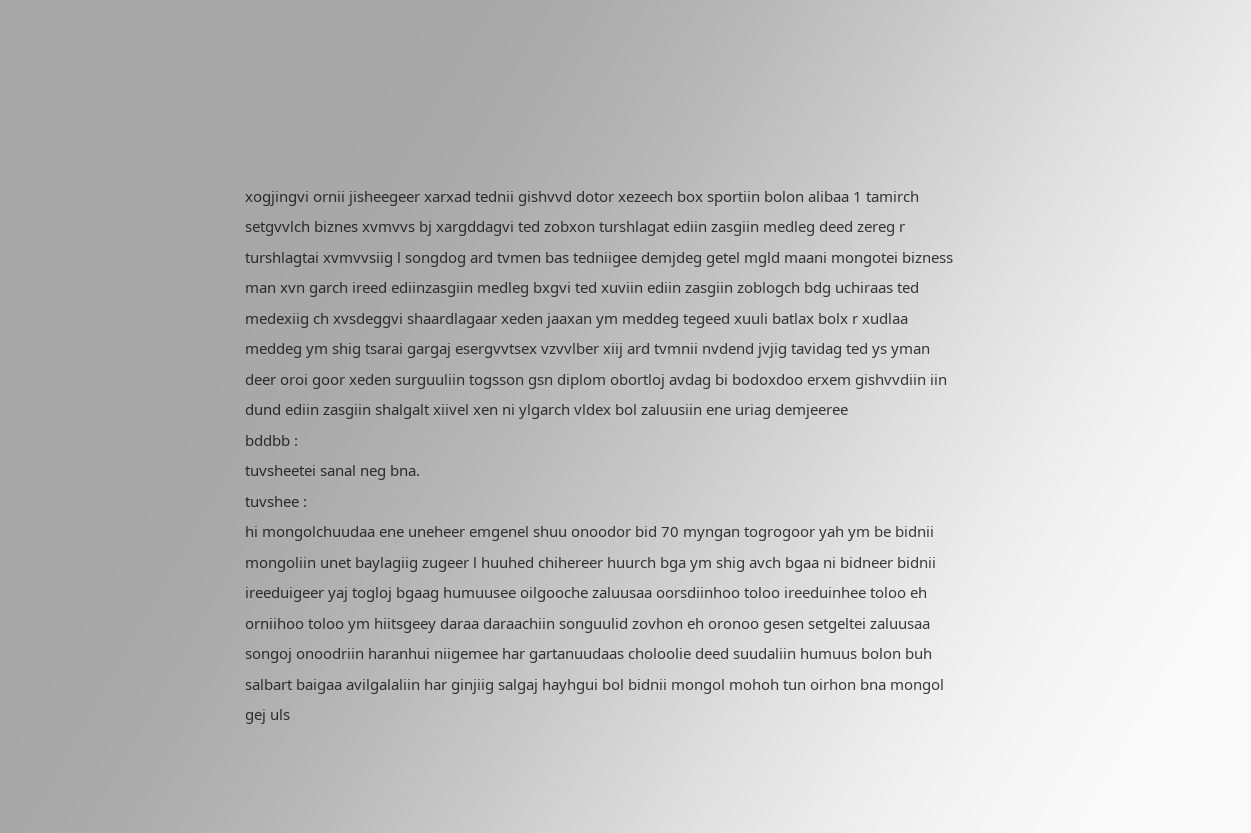xogjingvi ornii jisheegeer xarxad tednii gishvvd dotor xezeech box sportiin bolon alibaa 1 tamirch setgvvlch biznes xvmvvs bj xargddagvi ted zobxon turshlagat ediin zasgiin medleg deed zereg r turshlagtai xvmvvsiig l songdog ard tvmen bas tedniigee demjdeg getel mgld maani mongotei bizness man xvn garch ireed ediinzasgiin medleg bxgvi ted xuviin ediin zasgiin zoblogch bdg uchiraas ted medexiig ch xvsdeggvi shaardlagaar xeden jaaxan ym meddeg tegeed xuuli batlax bolx r xudlaa meddeg ym shig tsarai gargaj esergvvtsex vzvvlber xiij ard tvmnii nvdend jvjig tavidag ted ys yman deer oroi goor xeden surguuliin togsson gsn diplom obortloj avdag bi bodoxdoo erxem gishvvdiin iin dund ediin zasgiin shalgalt xiivel xen ni ylgarch vldex bol zaluusiin ene uriag demjeeree
bddbb :
tuvsheetei sanal neg bna.
tuvshee :
hi mongolchuudaa ene uneheer emgenel shuu onoodor bid 70 myngan togrogoor yah ym be bidnii mongoliin unet baylagiig zugeer l huuhed chihereer huurch bga ym shig avch bgaa ni bidneer bidnii ireeduigeer yaj togloj bgaag humuusee oilgooche zaluusaa oorsdiinhoo toloo ireeduinhee toloo eh orniihoo toloo ym hiitsgeey daraa daraachiin songuulid zovhon eh oronoo gesen setgeltei zaluusaa songoj onoodriin haranhui niigemee har gartanuudaas choloolie deed suudaliin humuus bolon buh salbart baigaa avilgalaliin har ginjiig salgaj hayhgui bol bidnii mongol mohoh tun oirhon bna mongol gej uls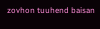zovhon tuuhend baisan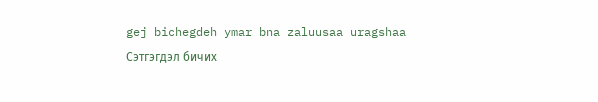gej bichegdeh ymar bna zaluusaa uragshaa
Сэтгэгдэл бичих